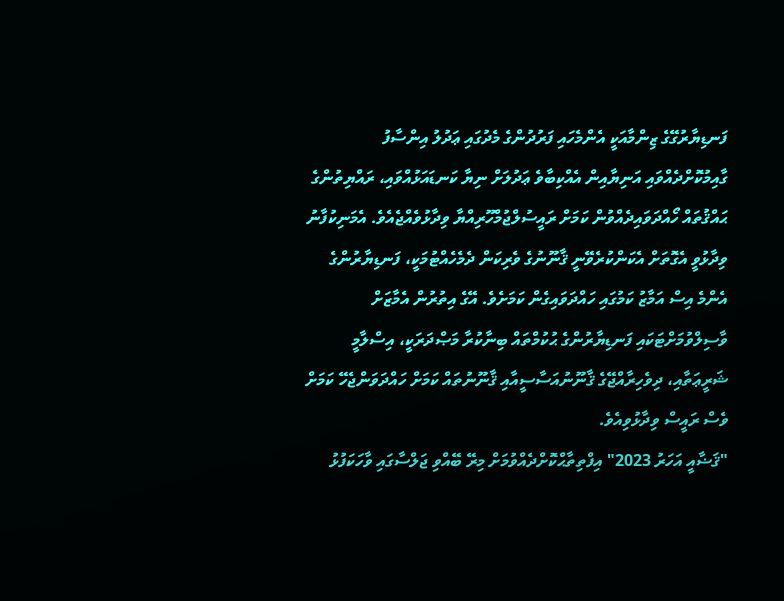ފަނޑިޔާރުގޭގެ ޒިންމާއަކީ އެންމެހައި ފަރުދުންގެ މެދުގައި ޢަދުލު އިންސާފު ގާއިމުކޮށްދެއްވައި އަނިޔާއިން އެއްކިބާވެ ޢަދުލަށް ނިޔާ ކަނޑައަޅުއްވައި، ރައްޔިތުންގެ ޙައްޤުތައް ހޯއްދަވައިދެއްވުން ކަމަށް ރައީސުލްޖުމްހޫރިއްޔާ ވިދާޅުވެއްޖެއެވެ. އެމަނިކުފާނު ވިދާޅުވީ އެގޮތަށް އެކަންކުރެވޭނީ ޤާނޫނުގެ ވެރިކަން ދެމެހެއްޓުމަކީ، ފަނޑިޔާރުންގެ އެންމެ އިސް އަމާޒު ކަމުގައި ހައްދަވައިގެން ކަމަށެވެ. އޭގެ އިތުރުން އެމާޒަށް ވާސިލްވުމަށްޓަކައި ފަނޑިޔާރުންގެ ޙުކުމްތައް ބިނާކުރާ މަޞްދަރަކީ، އިސްލާމީ ޝަރީޢަތާއި، ދިވެހިރާއްޖޭގެ ޤާނޫނުއަސާސީއާއި ޤާނޫނުތައް ކަމަށް ހައްދަވަންޖެހޭ ކަމަށް ވެސް ރައީސް ވިދާޅުވިއެވެ.
"ޤަޟާއީ އަހަރު 2023" އިފްތިތާޙްކޮށްދެއްވުމަށް މިރޭ ބޭއްވި ޖަލްސާގައި ވާހަކަފުޅު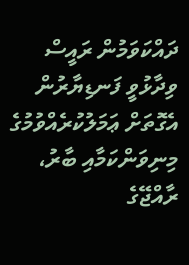ދައްކަވަމުން ރައީސް ވިދާޅުވީ ފަނޑިޔާރުން އެގޮތަށް ޢަމަލުކުރެއްވުމުގެ މިނިވަންކަމާއި ބާރު، ރާއްޖޭގެ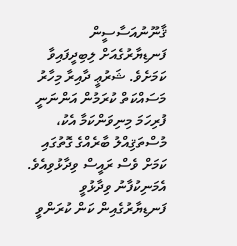ޤާނޫނުއަސާސީން ފަނޑިޔާރުގެއަށް ލިބިދީފައިވާ ކަމަށެވެ. ޝަރުޢީ ދާއިރާ މިހާރު މަސައްކަތް ކުރަމުން އަންނަނީ ފުރިހަމަ މިނިވަންކަމާ އެކު، މުސްތަޤިއްލު ބާރެއްގެ ގޮތުގައި ކަމަށް ވެސް ރައީސް ވިދާޅުވިއެވެ. އެމަނިކުފާނު ވިދާޅުވީ ފަނޑިޔާރުގެއިން ކަން ކުރަންވީ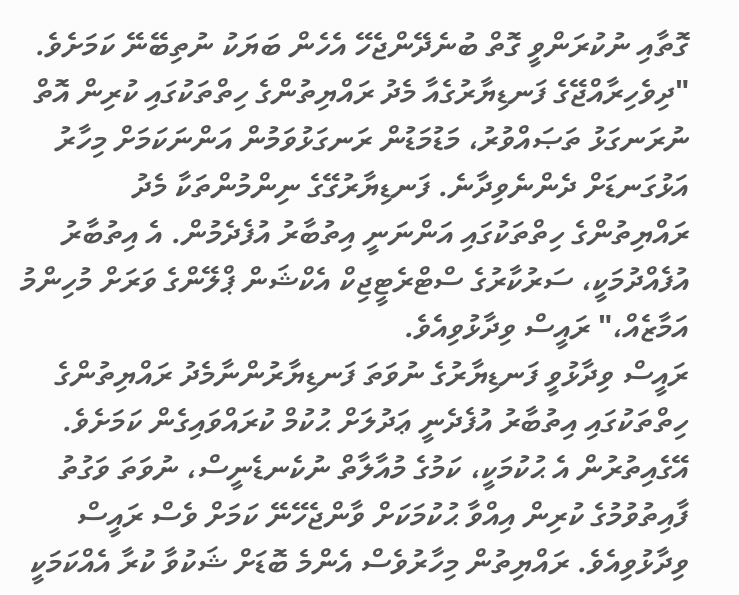ގޮތާއި ނުކުރަންވީ ގޮތް ބުނެދޭންޖެހޭ އެހެން ބަޔަކު ނުތިބޭނޭ ކަމަށެވެ.
"ދިވެހިރާއްޖޭގެ ފަނޑިޔާރުގެއާ މެދު ރައްޔިތުންގެ ހިތްތަކުގައި ކުރިން އޮތް ނުރަނގަޅު ތަޞައްވުރު، މަޑުމަޑުން ރަނގަޅުވަމުން އަންނަކަމަށް މިހާރު އަޅުގަނޑަށް ދެންނެވިދާނެ. ފަނޑިޔާރުގޭގެ ނިންމުންތަކާ މެދު ރައްޔިތުންގެ ހިތްތަކުގައި އަންނަނީ އިތުބާރު އުފެދެމުން. އެ އިތުބާރު އުފެއްދުމަކީ، ސަރުކާރުގެ ސްޓްރެޓީޖިކް އެކްޝަން ޕްލޭންގެ ވަރަށް މުހިންމު އަމާޒެއް،" ރައީސް ވިދާޅުވިއެވެ.
ރައީސް ވިދާޅުވީ ފަނޑިޔާރުގެ ނުވަތަ ފަނޑިޔާރުންނާމެދު ރައްޔިތުންގެ ހިތްތަކުގައި އިތުބާރު އުފެދެނީ ޢަދުލަށް ޙުކުމް ކުރައްވައިގެން ކަމަށެވެ. އޭގެއިތުރުން އެ ޙުކުމަކީ، ކަމުގެ މުއާލާތް ނުކެނޑެނީސް، ނުވަތަ ވަގުތު ފާއިތުވުމުގެ ކުރިން އިއްވާ ޙުކުމަކަށް ވާންޖެހޭނޭ ކަމަށް ވެސް ރައީސް ވިދާޅުވިއެވެ. ރައްޔިތުން މިހާރުވެސް އެންމެ ބޮޑަށް ޝަކުވާ ކުރާ އެއްކަމަކީ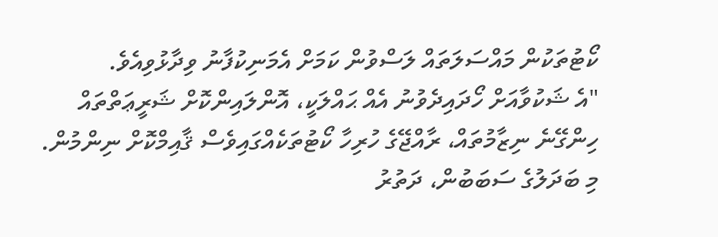ކޯޓުތަކުން މައްސަލަތައް ލަސްވުން ކަމަށް އެމަނިކުފާނު ވިދާޅުވިއެވެ.
"އެ ޝަކުވާއަށް ހޯދައިދެވުނު އެއް ޙައްލަކީ، އޮންލައިންކޮށް ޝަރީޢަތްތައް ހިންގޭނެ ނިޒާމުތައް، ރާއްޖޭގެ ހުރިހާ ކޯޓުތަކެއްގައިވެސް ޤާއިމްކޮށް ނިންމުން. މި ބަދަލުގެ ސަބަބުން، ދަތުރު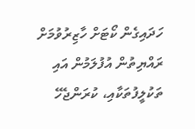ހަދައިގެން ކޯޓަށް ހާޒިރުވުމަށް ރައްޔިތުން އުފުލަމުން އައި ތަކުލީފުތަކާއި، ކުރަންޖެހޭ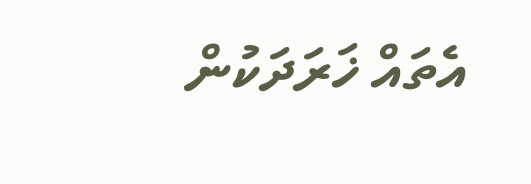އެތައް ޚަރަދަކުން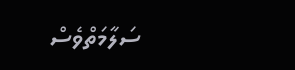ސަލާމަތްވެސް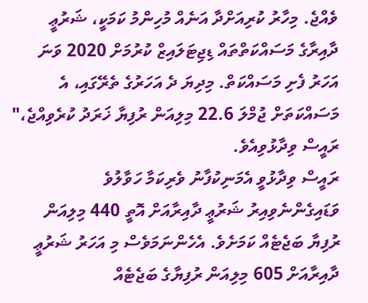ވެއްޖެ. މިހާރު ކުރިއަށްދާ އަނެއް މުހިންމު ކަމަކީ، ޝަރުޢީ ދާއިރާގެ މަސައްކަތްތައް ޑިޖިޓަލައިޒް ކުރުމަށް 2020 ވަނަ އަހަރު ފެށި މަސައްކަތް. މިދިޔަ ދެ އަހަރުގެ ތެރޭގައި، އެ މަސައްކަތަށް ޖުމްލަ 22.6 މިލިއަން ރުފިޔާ ޚަރަދު ކުރެވިއްޖެ،" ރައީސް ވިދާޅުވިއެވެ.
ރައީސް ވިދާޅުވީ އެމަނިކުފާނު ވެރިކަމާ ހަވާލުވެ ވަޑައިގެންނެވިއިރު ޝަރުޢީ ދާއިރާއަށް އޮތީ 440 މިލިއަން ރުފިޔާ ބަޖެޓެއް ކަމަށެވެ. އެހެންނަމަވެސް މި އަހަރު ޝަރުޢީ ދާއިރާއަށް 605 މިލިއަން ރުފިޔާގެ ބަޖެޓެއް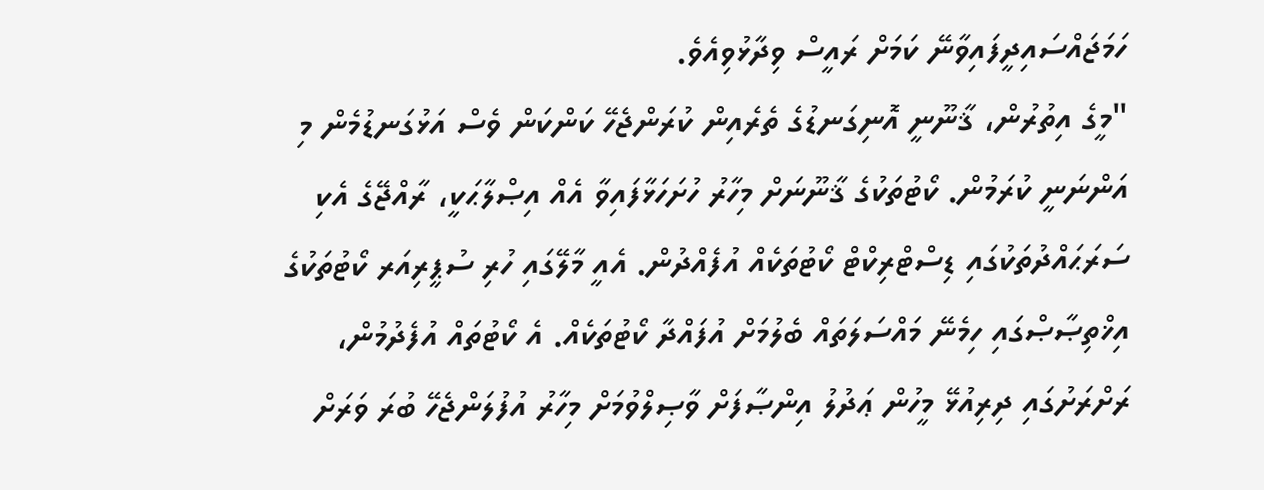ހަމަޖައްސައިދީފައިވާނޭ ކަމަށް ރައީސް ވިދާޅުވިއެވެ.
"މީގެ އިތުރުން، ޤާނޫނީ އޮނިގަނޑުގެ ތެރެއިން ކުރަންޖެހޭ ކަންކަން ވެސް އަޅުގަނޑުމެން މި އަންނަނީ ކުރަމުން. ކޯޓުތަކުގެ ޤާނޫނަށް މިހާރު ހުށަހަޅާފައިވާ އެއް އިޞްލާޙަކީ، ރާއްޖޭގެ އެކި ސަރަޙައްދުތަކުގައި ޑިސްޓްރިކްޓް ކޯޓުތަކެއް އުފެއްދުން. އެއީ މާލޭގައި ހުރި ސުޕީރިއަރ ކޯޓުތަކުގެ އިޚްތިޞާޞްގައި ހިމެނޭ މައްސަލަތައް ބެލުމަށް އުފައްދާ ކޯޓުތަކެއް. އެ ކޯޓުތައް އުފެދުމުން، ރަށްރަށުގައި ދިރިއުޅޭ މީހުން ޢަދުލު އިންޞާފަށް ވާޞިލްވުމަށް މިހާރު އުފުލަންޖެހޭ ބުރަ ވަރަށް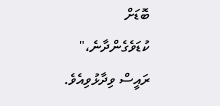ބޮޑަށް ކުޑަވެގެންދާނެ،" ރައީސް ވިދާޅުވިއެވެ.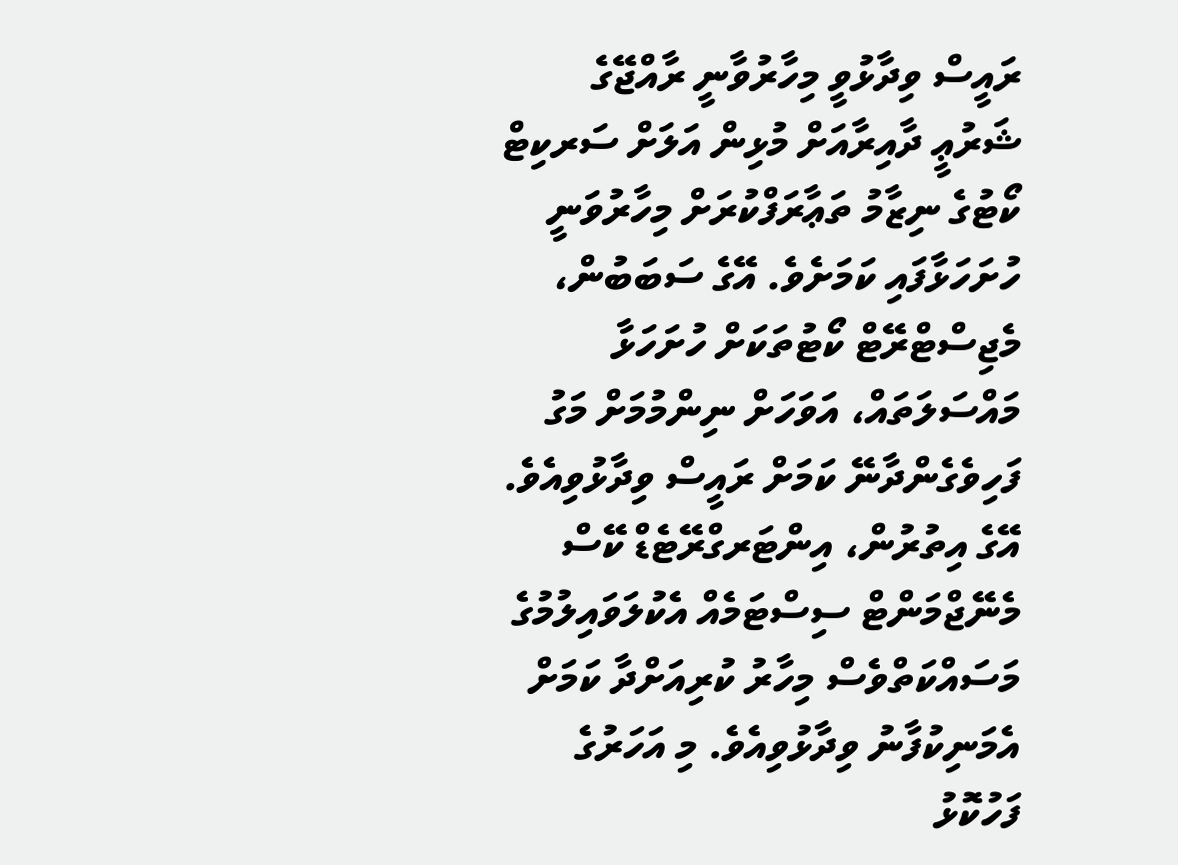ރައީސް ވިދާޅުވީ މިހާރުވާނީ ރާއްޖޭގެ ޝަރުޢީ ދާއިރާއަށް މުޅިން އަލަށް ސަރކިޓް ކޯޓުގެ ނިޒާމު ތަޢާރަފްކުރަށް މިހާރުވަނީ ހުށަހަޅާފައި ކަމަށެވެ. އޭގެ ސަބަބުން، މެޖިސްޓްރޭޓް ކޯޓުތަކަށް ހުށަހަޅާ މައްސަލަތައް، އަވަހަށް ނިންމުމަށް މަގު ފަހިވެގެންދާނޭ ކަމަށް ރައީސް ވިދާޅުވިއެވެ. އޭގެ އިތުރުން، އިންޓަރގްރޭޓެޑް ކޭސް މެނޭޖްމަންޓް ސިސްޓަމެއް އެކުލަވައިލުމުގެ މަސައްކަތްވެސް މިހާރު ކުރިއަށްދާ ކަމަށް އެމަނިކުފާނު ވިދާޅުވިއެވެ. މި އަހަރުގެ ފަހުކޮޅު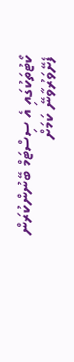ކޯޓުތަކުގައި އެ ސިސްޓަމް ބޭނުންކުރަން ފެށޭވަރުވާނޭ ކަމަށް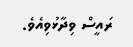ރައީސް ވިދާޅުވިއެވެ.